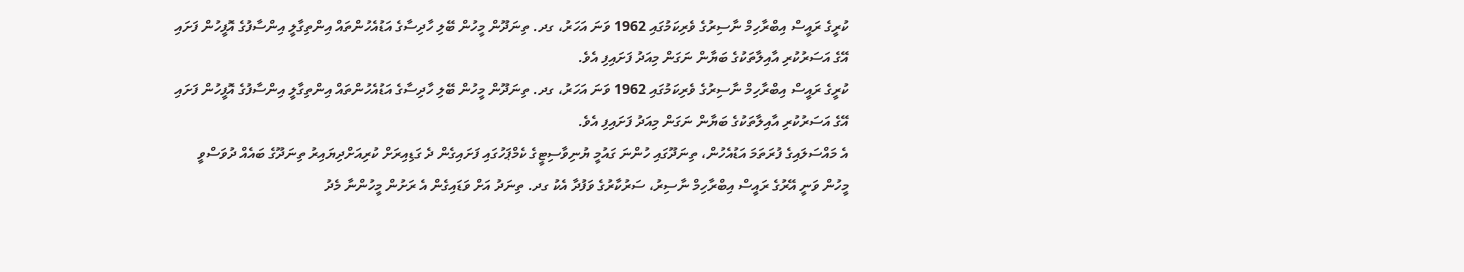ކުރީގެ ރައީސް އިބްރާހިމް ނާސިރުގެ ވެރިކަމުގައި 1962 ވަނަ އަހަރު، ގދ. ތިނަދޫން މީހުން ބޭލި ހާދިސާގެ އަޑުއެހުންތައް އިންތިގާލީ އިންސާފުގެ އޮފީހުން ފަށައި އޭގެ އަސަރުކުރި އާއިލާތަކުގެ ބަޔާން ނަގަން މިއަދު ފަށައިފި އެވެ.
ކުރީގެ ރައީސް އިބްރާހިމް ނާސިރުގެ ވެރިކަމުގައި 1962 ވަނަ އަހަރު، ގދ. ތިނަދޫން މީހުން ބޭލި ހާދިސާގެ އަޑުއެހުންތައް އިންތިގާލީ އިންސާފުގެ އޮފީހުން ފަށައި އޭގެ އަސަރުކުރި އާއިލާތަކުގެ ބަޔާން ނަގަން މިއަދު ފަށައިފި އެވެ.
އެ މައްސަލައިގެ ފުރަތަމަ އަޑުއެހުން، ތިނަދޫގައި ހުންނަ ގައުމީ ޔުނިވާސިޓީގެ ކެމްޕަހުގައި ފަށައިގެން ދެ ގަޑިއިރަށް ކުރިއަށްދިޔައިރު ތިނަދޫގެ ބައެއް ދުވަސްވީ މީހުން ވަނީ އޭރުގެ ރައީސް އިބްރާހިމް ނާސިރު، ސަރުކާރުގެ ވަފުދާ އެކު ގދ. ތިނަދު އަށް ވަޑައިގެން އެ ރަށުން މީހުންނާ މެދު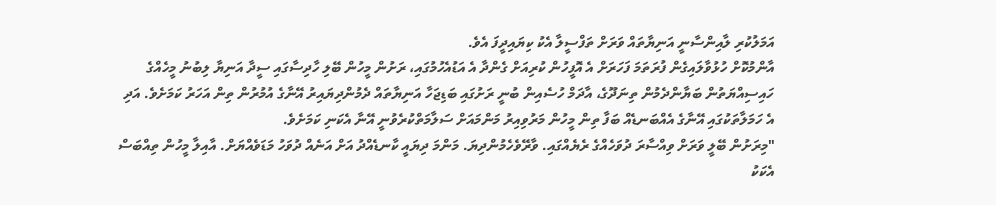އަމަލުކުރި ލާއިންސާނީ އަނިޔާތައް ވަރަށް ތަފްސީލާ އެކު ކިޔައިދީފަ އެވެ.
އާންމުކޮށް ހުޅުވާލައިގެން ފުރަތަމަ ފަހަރަށް އެ އޮފީހުން ކުރިއަށް ގެންދާ އެ އަޑުއެހުމުގައި، ރަށުން މީހުން ބޭލި ހާދިސާގައި ސީދާ އަނިޔާ ލިބުނު މީހެއްގެ ހައިސިއްޔަތުން ބަޔާންދެމުން ތިނަދޫގެ، އާދަމް ހުސެއިން ބުނީ ރަށުގައި ބަޑިޖަހާ އަނިޔާތައް ދެމުންދިޔައިރު އޭނާގެ އުމުރުން ތިން އަހަރު ކަމަށެވެ. އަދި އެ ހަމަލާތަކުގައި އޭނާގެ އެއްބަނޑެއް ބަފާ ތިން މީހުން މަރުވިއިރު މަންމައަށް ސަލާމަތްކުރެވުނީ އޭނާ އެކަނި ކަމަށެވެ.
"މިރަށުން ބޭލީ ވަރަށް ވިއްސާރަ ދުވަހެއްގެ ރެޔެއްގައި. ވާރޭވެހެމުންދިޔަ. މަންމަ ދިޔައީ ކާނޑެއްދު އަށް އަނެއް ދުވަހު މަޑަވެއްޔަށް. އާއިލާ މީހުން ތިއްބަސް އެކަކު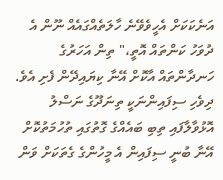އަނެކަކަށް އެހީވެވޭނެ ހާލަތެއްގައެއް ނޫން އެ ދުވަހު ކަންތައް އޮތީ،" ތިން އަހަރުގެ ހަނދާންތައް އާކޮށް އޭނާ ކިޔައިދޭން ފެށި އެވެ.
ދިވެހި ސިފައިންނަކީ ތިނަދޫގެ ނަސްލު އޮޅުވާލާފައި ތިބި ބައެއްގެ ގޮތުގައި ތުހުމަތުކޮށް އޭނާ ބުނީ ސިފައިން އެ މީހުންގެ ގެތަކަށް ވަން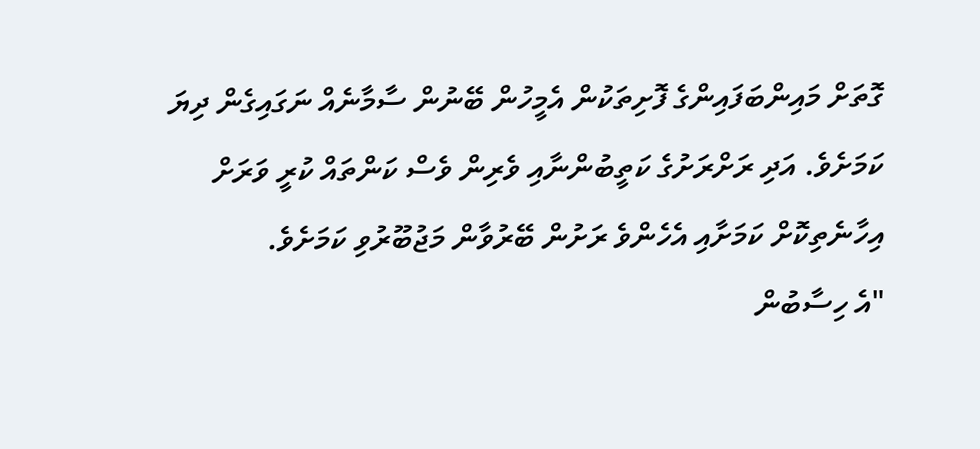ގޮތަށް މައިންބަފައިންގެ ފޮށިތަކުން އެމީހުން ބޭނުން ސާމާނެއް ނަގައިގެން ދިޔަ ކަމަށެވެ. އަދި ރަށްރަށުގެ ކަތީބުންނާއި ވެރިން ވެސް ކަންތައް ކުރީ ވަރަށް އިހާނެތިކޮށް ކަމަށާއި އެހެންވެ ރަށުން ބޭރުވާން މަޖުބޫރުވި ކަމަށެވެ.
"އެ ހިސާބުން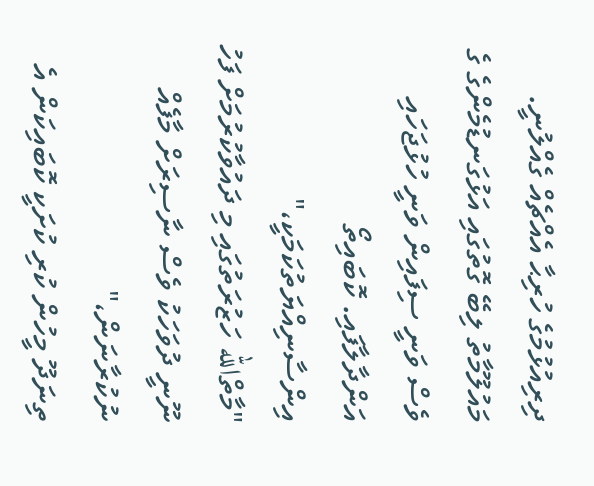ދިރިއުޅުމުގެ ހުރިޙާ އެއްޗެއް ގެއްލުނީ. މައުލޫމާތު ލިބޭ ގޮތުގައި އަޅުގަނޑުމެންގެ ގެ ވެސް ވަނީ ސިފައިން ވަނީ ހުޅުޖަހައި އަންދާލާފައި. ކޮބައިތޯ އިންސާނިއްޔަތުކަމަކީ،"
"މާތްالله ހަޒުރަތުގައި މި ދައުވާކުރުމަށް ފަހު ނޫނީ ދުވަހަކު ވެސް ނާސިރަށް މާފެއް ނުކުރާނަން،"
ތިނަދޫ މީހުން ކުރި ކުށަކީ ކޮބައިކަން އެ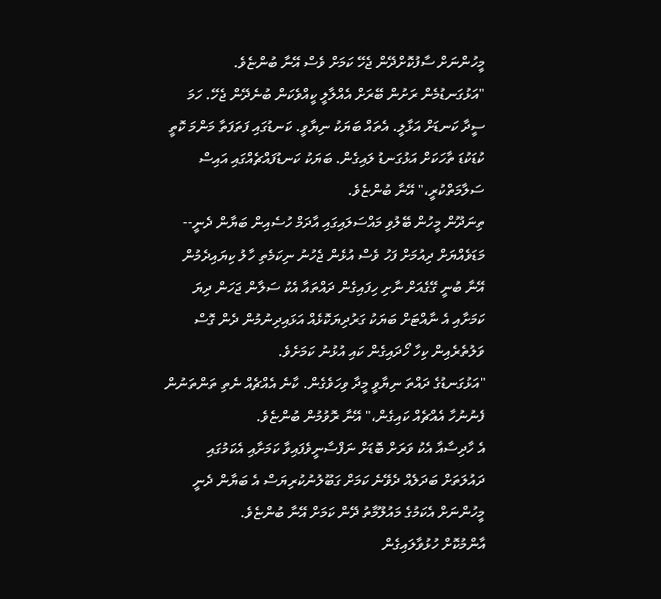މީހުންނަށް ސާފުކޮށްދޭން ޖެހޭ ކަމަށް ވެސް އޭނާ ބުންޏެވެ.
"އަޅުގަނޑުމެން ރަށުން ބޭރަށް އެއްލާލީ ކީއްވެކަން ބުނެދޭން ޖެހޭ. ހަމަ ސީދާ ކަނޑަށް އަޅާލީ. އެތައް ބަޔަކު ނިޔާވީ. ކަނޑުގައި ފަތަފަތާ މަންމަ ކޮތީ ކުޑަކުޑަ ތާހަކަށް އަޅުގަނޑު ލައިގެން. ބަޔަކު ކަނޑުފައްޗެއްގައި އައިސް ސަލާމަތްކުރީ،" އޭނާ ބުންޏެވެ.
ތިނަދޫން މީހުން ބޭލުވި މައްސަލައިގައި އާދަމް ހުސެއިން ބަޔާން ދެނީ--
މަޑަވެއްޔަށް ދިއުމަށް ފަހު ވެސް އުޅެން ޖެހުނު ނިކަމެތި ހާލު ކިޔައިދެމުން އޭނާ ބުނީ ގޭގެއަށް ނާށި ހިފައިގެން ދައްތައާ އެކު ސަލާން ޖަހަން ދިޔަ ކަމަށާއި އެ ނާއްޓަށް ބަޔަކު ގަރުދިޔަކޮޅެއް އަޅައިދިނުމުން ދެން ގޮސް ވަލުތެރެއިން ކިހާ ހޯދައިގެން ކައި އުޅުނު ކަމަށެވެ.
"އަޅުގަނޑުގެ ދައްތަ ނިޔާވީ މީދާ ވިހަވެގެން. ކާނެ އެއްޗެއް ނެތި ތަންތަނުން ފެނުނުހާ އެއްޗެއް ކައިގެން،" އޭނާ ރޮވުމުން ބުންޏެވެ.
އެ ހާދިސާއާ އެކު ވަރަށް ބޮޑަށް ނަފްސާނީވެފައިވާ ކަމަށާއި އެކަމުގައި ދައުލަތަށް ބަދަލެއް ދެވޭނެ ކަމަށް ގަބޫލުނުކުރިޔަސް އެ ބަޔާން ދެނީ މީހުންނަށް އެކަމުގެ މައުލޫމާތު ދޭން ކަމަށް އޭނާ ބުންޏެވެ.
އާންމުކޮށް ހުޅުވާލައިގެން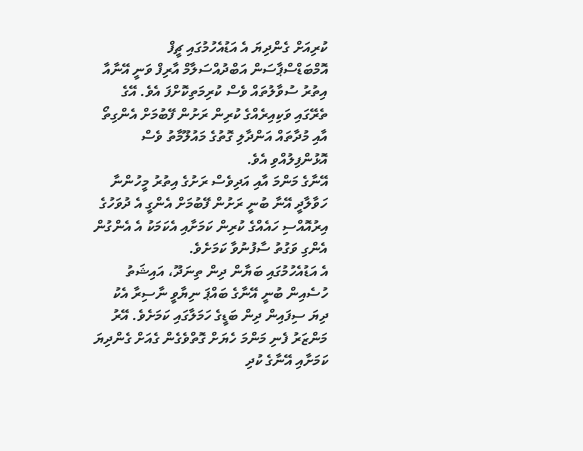ކުރިއަށް ގެންދިޔަ އެ އަޑުއެހުމުގައި ޗީފް އޮމްބަޑްސްޕާސަން އަބްދުއްސަލާމް އާރިފް ވަނީ އޭނާއާ އިތުރު ސުވާލުތައް ވެސް ކުރިމަތިކޮށްފަ އެވެ. އޭގެ ތެރޭގައި ވަކިއިރެއްގެ ކުރިން ރަށުން ފޭބުމަށް އެންގިތޯ އާއި މުދާތައް އަންދާލި ގޮތުގެ މައުލޫމާތު ވެސް އޮޅުންފިލުއްވި އެވެ.
އޭނާގެ މަންމަ އާއި އަދިވެސް ރަށުގެ އިތުރު މީހުންނާ ހަވާލާދީ އޭނާ ބުނީ ރަށުން ފޭބުމަށް އެންގީ އެ ދުވަހުގެ އިރުއޮއްސި ހައެއްގެ ކުރިން ކަމަށާއި އެކަމަކު އެ އެންގުން އެންގި ވަގުތު ސާފުނުވާ ކަމަށެވެ.
އެ އަޑުއެހުމުގައި ބަޔާން ދިން ތިނަދޫ، އައިޝަތު ހުސެއިން ބުނީ އޭނާގެ ބައްޕަ ނިޔާވީ ނާސިރާ އެކު ދިޔަ ސިފައިން ދިން ބަޑީގެ ހަމަލާގައި ކަމަށެވެ. އޭރު މަންޒަރު ފެނި މަންމަ ހެޔަށް ގޮތްވެގެން ގެއަށް ގެންދިޔަ ކަމަށާއި އޭނާގެ ކުދި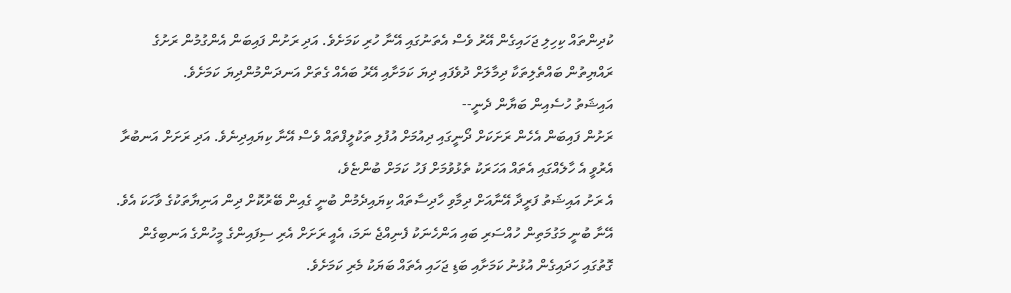ކުދިންތައް ކިހިލި ޖަހައިގެން އޭރު ވެސް އެތަނުގައި އޭނާ ހުރި ކަމަށެވެ. އަދި ރަށުން ފައިބަން އެންގުމުން ރަށުގެ ރައްޔިތުން ބައްތެލިތަކާ ދިމާލަށް ދުވެފައި ދިޔަ ކަމަށާއި އޭރު ބައެއް ގެތަށް އަނދަންމުންދިޔަ ކަމަށެވެ.
އައިޝަތު ހުސެއިން ބަޔާން ދެނީ--
ރަށުން ފައިބަން އެހެން ރަށަކަށް ދޯނީގައި ދިއުމަށް އުފުލި ތަކުލީފްތައް ވެސް އޭނާ ކިޔައިދިނެވެ. އަދި ރަށަށް އަނބުރާ އެރުވީ އެ ހާލެއްގައި އެތައް އަހަރަކު ތެޅުވުމަށް ފަހު ކަމަށް ބުންޏެވެ،
އެ ރަށު އައިޝަތު ފަރީދާ އޭނާއަށް ދިމާވި ހާދިސާތައް ކިޔައިދެމުން ބުނީ ގެއިން ބޭރުކޮށް ދިން އަނިޔާތަކުގެ ވާހަކަ އެވެ. އޭނާ ބުނީ މަގުމަތިން ހުއްސަރި ބައި އަންހެނަކު ފެނިއްޖެ ނަމަ، އެއީ ރަށަށް އެރި ސިފައިންގެ މީހުންގެ އަނބިގެން ގޮތުގައި ހަދައިގެން އުޅުނު ކަމަށާއި ބަޑި ޖަހައި އެތައް ބަޔަކު މެރި ކަމަށެވެ.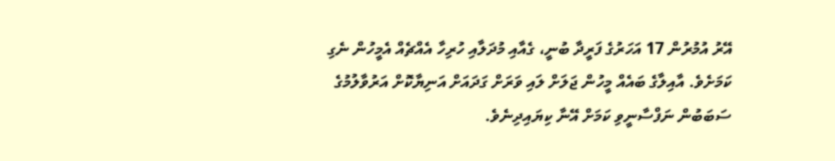އޭރު އުމުރުން 17 އަހަރުގެ ފަރީދާ ބުނީ، ގެއާއި މުދަލާއި ހުރިހާ އެއްޗެއް އެމީހުން ނެގި ކަމަށެވެ. އާއިލާގެ ބައެއް މީހުން ޖަލަށް ލައި ވަރަށް ގަދައަށް އަނިޔާކޮށް އަރުވާލުމުގެ ސަބަބުން ނަފްސާނީވި ކަމަށް އޭނާ ކިޔައިދިނެވެ.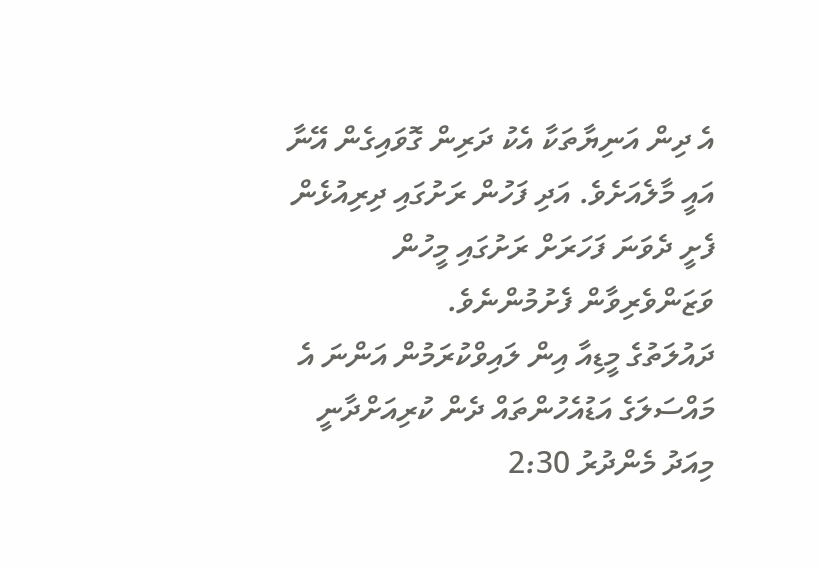އެ ދިން އަނިޔާތަކާ އެކު ދަރިން ގޮވައިގެން އޭނާ އައީ މާލެއަށެވެ. އަދި ފަހުން ރަށުގައި ދިރިއުޅެން ފެށީ ދެވަނަ ފަހަރަށް ރަށުގައި މީހުން ވަޒަންވެރިވާން ފެށުމުންނެވެ.
ދައުލަތުގެ މީޑިއާ އިން ލައިވްކުރަމުން އަންނަ އެ މައްސަލަގެ އަޑުއެހުންތައް ދެން ކުރިއަށްދާނީ މިއަދު މެންދުރު 2:30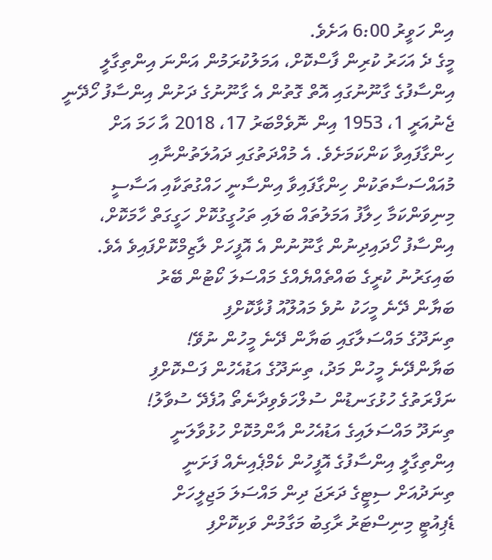އިން ހަވީރު 6:00 އަށެވެ.
މީގެ ދެ އަހަރު ކުރިން ފާސްކޮށް، އަމަލުކުރަމުން އަންނަ އިންތިގާލީ އިންސާފުގެ ގާނޫނުގައި އޮތް ގޮތުން އެ ގާނޫނުގެ ދަށުން އިންސާފު ހޯދޭނީ ޖެނުއަރީ 1، 1953 އިން ނޮވެމްބަރު 17، 2018 އާ ހަމަ އަށް ހިންގާފައިވާ ކަންކަމަށެވެ. އެ މުއްދަތުގައި ދައުލަތުންނާއި މުއައްސަސާތަކުން ހިންގާފައިވާ އިންސާނީ ހައްގުތަކާއި އަސާސީ މިނިވަންކަމާ ހިލާފު އަމަލުތައް ބަލައި ތަހުގީގުކޮށް ހަގީގަތް ހާމަކޮށް، އިންސާފު ހޯދައިދިނުން ގާނޫނުން އެ އޮފީހަށް ލާޒިމްކޮށްފައިވެ އެވެ.
ބައިގަރުނު ކުރީގެ ބައްތެއްޔެއްގެ މައްސަލަ ކޯޓުން ބޭރު
ބަޔާން ދޭނެ މީހަކު ނުވެ މައުލޫއު ފުޅާކޮށްފި
ތިނަދޫގެ މައްސަލާގައި ބަޔާން ދޭނެ މީހުން ނުވޭ!
ބަޔާންދޭނެ މީހުން މަދު، ތިނަދޫގެ އަޑުއެހުން ފަސްކޮށްފި
ނަފްރަތުގެ ހުޅުގަނޑުން ސުލްހަވެވިދާނެތޯ އުފެދޭ ސުވާލު!
ތިނަދޫ މައްސަލައިގެ އަޑުއެހުން އާންމުކޮށް ހުޅުވާލަނީ
އިންތިގާލީ އިންސާފުގެ އޮފީހުން ކެމްޕެއިނެއް ފަށަނީ
ތިނަދުއަށް ސިޓީގެ ދަރަޖަ ދިން މައްސަލަ މަޖިލީހަށް
ޑެޕިއުޓީ މިނިސްޓަރު ރާގިބު މަގާމުން ވަކިކޮށްފި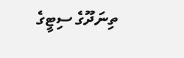ތިނަދޫގެ ސިޓީގެ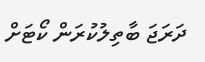ދަރަޖަ ބާތިލުކުރަން ކޯޓަށް